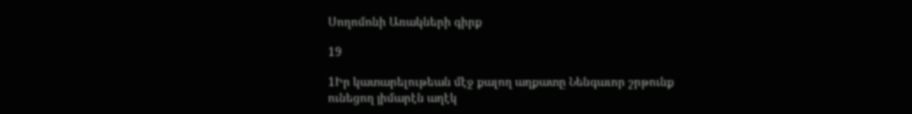Սողոմոնի Առակների գիրք

19

1Իր կատարելութեան մէջ քալող աղքատը Նենգաւոր շրթունք ունեցող յիմարէն աղէկ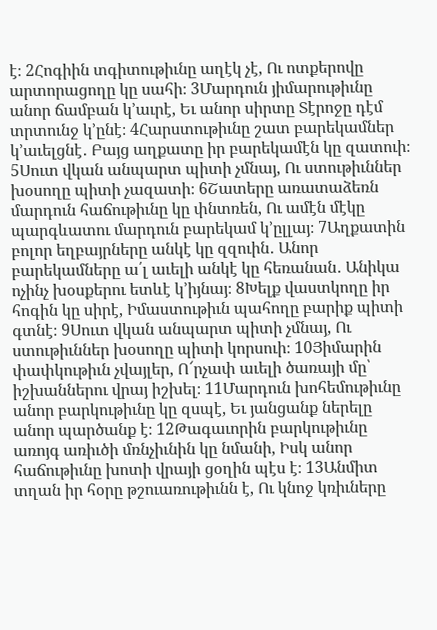է։ 2Հոգիին տգիտութիւնը աղէկ չէ, Ու ոտքերովը արտորացողը կը սահի։ 3Մարդուն յիմարութիւնը անոր ճամբան կ’աւրէ, Եւ անոր սիրտը Տէրոջը դէմ տրտունջ կ’ընէ։ 4Հարստութիւնը շատ բարեկամներ կ’աւելցնէ․ Բայց աղքատը իր բարեկամէն կը զատուի։ 5Սուտ վկան անպարտ պիտի չմնայ, Ու ստութիւններ խօսողը պիտի չազատի։ 6Շատերը առատաձեռն մարդուն հաճութիւնը կը փնտռեն, Ու ամէն մէկը պարգևատու մարդուն բարեկամ կ’ըլլայ։ 7Աղքատին բոլոր եղբայրները անկէ կը զզուին․ Անոր բարեկամները ա՛լ աւելի անկէ կը հեռանան․ Անիկա ոչինչ խօսքերու ետևէ կ’իյնայ։ 8Խելք վաստկողը իր հոգին կը սիրէ, Իմաստութիւն պահողը բարիք պիտի գտնէ։ 9Սուտ վկան անպարտ պիտի չմնայ, Ու ստութիւններ խօսողը պիտի կորսուի։ 10Յիմարին փափկութիւն չվայլեր, Ո՜րչափ աւելի ծառայի մը՝ իշխաններու վրայ իշխել։ 11Մարդուն խոհեմութիւնը անոր բարկութիւնը կը զսպէ, Եւ յանցանք ներելը անոր պարծանք է։ 12Թագաւորին բարկութիւնը առոյգ առիւծի մռնչիւնին կը նմանի, Իսկ անոր հաճութիւնը խոտի վրայի ցօղին պէս է։ 13Անմիտ տղան իր հօրը թշուառութիւնն է, Ու կնոջ կռիւները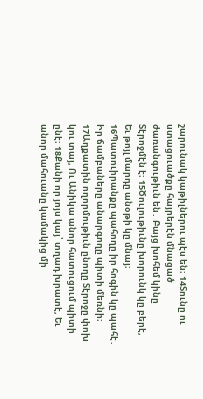շարունակ կաթիլներու պէս են։ 14Տունը ու ստացուածքը հայրերէն մնացած ժառանգութիւն են․ Բայց խոհեմ կինը Տէրոջմէն է։ 15Ծուլութիւնը խորունկ կը բերէ, Եւ թոյլ մարդը անօթի կը մնայ։ 16Պատուիրանքը պահողը իր հոգին կը պահէ․ Իր ճամբաները անարգողը պիտի մեռնի։ 17Աղքատին ողորմութիւն ընողը Տէրոջը փոխ կու տայ, Ու Անիկա անոր հատուցում պիտի ընէ։ 18Քանի որ յոյս կայ՝ տղադ խրատէ, Եւ անոր մահուանը կամակից մի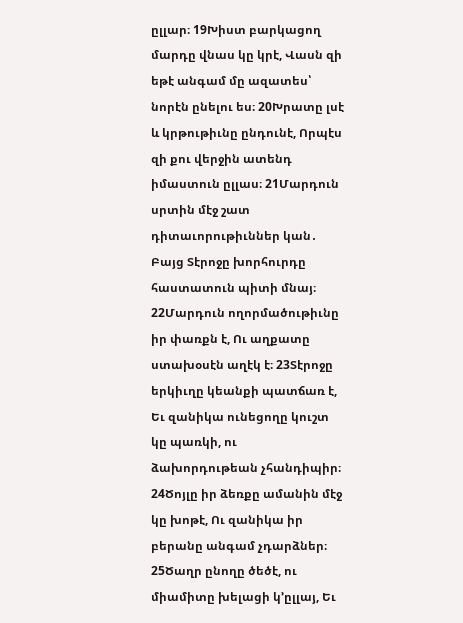ըլլար։ 19Խիստ բարկացող մարդը վնաս կը կրէ, Վասն զի եթէ անգամ մը ազատես՝ նորէն ընելու ես։ 20Խրատը լսէ և կրթութիւնը ընդունէ, Որպէս զի քու վերջին ատենդ իմաստուն ըլլաս։ 21Մարդուն սրտին մէջ շատ դիտաւորութիւններ կան․ Բայց Տէրոջը խորհուրդը հաստատուն պիտի մնայ։ 22Մարդուն ողորմածութիւնը իր փառքն է, Ու աղքատը ստախօսէն աղէկ է։ 23Տէրոջը երկիւղը կեանքի պատճառ է, Եւ զանիկա ունեցողը կուշտ կը պառկի, ու ձախորդութեան չհանդիպիր։ 24Ծոյլը իր ձեռքը ամանին մէջ կը խոթէ, Ու զանիկա իր բերանը անգամ չդարձներ։ 25Ծաղր ընողը ծեծէ, ու միամիտը խելացի կ’ըլլայ, Եւ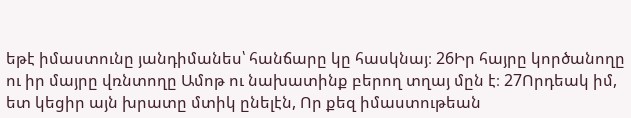եթէ իմաստունը յանդիմանես՝ հանճարը կը հասկնայ։ 26Իր հայրը կործանողը ու իր մայրը վռնտողը Ամոթ ու նախատինք բերող տղայ մըն է։ 27Որդեակ իմ, ետ կեցիր այն խրատը մտիկ ընելէն, Որ քեզ իմաստութեան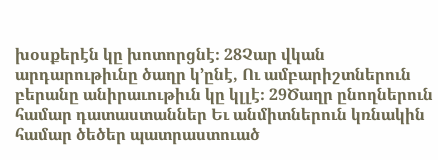խօսքերէն կը խոտորցնէ։ 28Չար վկան արդարութիւնը ծաղր կ’ընէ, Ու ամբարիշտներուն բերանը անիրաւութիւն կը կլլէ։ 29Ծաղր ընողներուն համար դատաստաններ Եւ անմիտներուն կռնակին համար ծեծեր պատրաստուած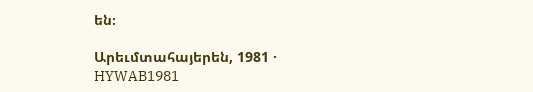են։

Արեւմտահայերեն, 1981 · HYWAB1981